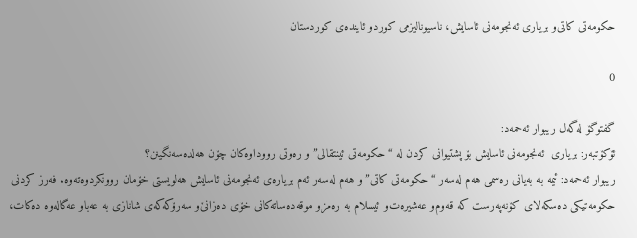حكومه‌تی كاتی‌و بریاری ئه‌نجومه‌نی ئاسایش، ناسیونالیزمی كوردو ئاینده‌ی كوردستان

0

گفتوگۆ له‌گه‌ل ریبوار ئه‌حمه‌د:
ئۆكۆتبه‌ر: بریاری  ئه‌نجومه‌نی ئاسایش بۆ پشتیوانی كردن له‌ “حكومه‌تی ئینتقالی”و ره‌وتی رووداوه‌كان چۆن هه‌لده‌سه‌نگینن؟
ریبوار ئه‌حمه‌د: ئیمه‌ به‌ به‌یانی ره‌سمی هه‌م له‌سه‌ر “حكومه‌تی كاتی”و هه‌م له‌سه‌ر ئه‌م بریاره‌ی ئه‌نجومه‌نی ئاسایش هه‌لویستی خۆمان روونكردوه‌ته‌وه‌. فه‌رز كردنی حكومه‌تیكی ده‌سكه‌لای كۆنه‌په‌رست كه‌ قه‌وم‌و عه‌شیره‌ت‌و ئیسلام به‌ ره‌مزو موقه‌ده‌ساته‌كانی خۆی ده‌زانێ‌و سه‌رۆكه‌كه‌ی شانازی به‌ عه‌باو عه‌گاله‌وه‌ ده‌كات،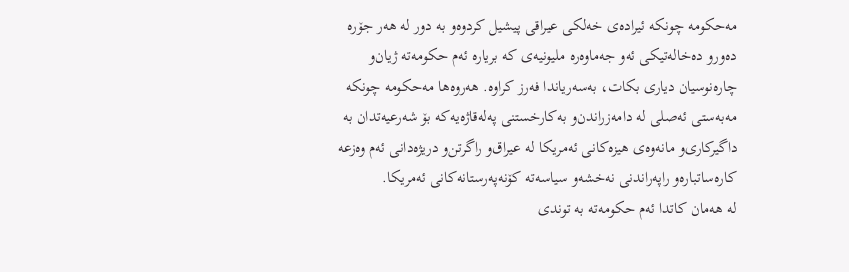مه‌حكومه‌ چونكه‌ ئیراده‌ی خه‌لكی عیراقی پیشیل كردوه‌و به‌ دور له‌ هه‌ر جۆره‌ ده‌ورو ده‌خاله‌تیكی ئه‌و جه‌ماوه‌ره‌ ملیونیه‌ی كه‌ بریاره‌ ئه‌م حكومه‌ته‌ ژیان‌و چاره‌نوسیان دیاری بكات، به‌سه‌ریاندا فه‌رز كراوه‌. هه‌روه‌ها مه‌حكومه‌ چونكه‌ مه‌به‌ستی ئه‌صلی له‌ دامه‌زراندن‌و به‌كارخستنی په‌له‌قاژه‌یه‌كه‌ بۆ شه‌رعیه‌تدان به‌ داگیركاری‌و مانه‌وه‌ی هیزه‌كانی ئه‌مریكا له‌ عیراق‌و راگرتن‌و دریژه‌دانی ئه‌م وه‌زعه‌ كاره‌ساتباره‌و راپه‌راندنی نه‌خشه‌و سیاسه‌ته‌ كۆنه‌په‌رستانه‌كانی ئه‌مریكا.
له‌ هه‌مان كاتدا ئه‌م حكومه‌ته‌ به‌ توندی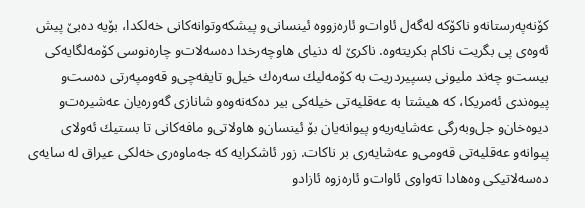كۆنه‌په‌رستانه‌و ناكۆكه‌ له‌گه‌ل ئاوات‌و ئاره‌زووه‌ ئینسانی‌و پیشكه‌وتوانه‌كانی خه‌لكدا، بۆیه‌ ده‌بێ‌ پیش ئه‌وه‌ی پی بگریت ناكام بكریته‌وه‌. ناكرێ‌ له‌ دنیای هاوچه‌رخدا ده‌سه‌لات‌و چاره‌نوسی كۆمه‌لگایه‌كی بیست‌و چه‌ند ملیونی بسپیردریت به‌ كۆمه‌لیك سه‌ره‌ك خیل‌و تایفه‌چی‌و قه‌ومپه‌رتی ده‌ست‌و پیوه‌ندی ئه‌مریكا، كه‌ هیشتا به‌ عه‌قلیه‌تی خیله‌كی بیر ده‌كه‌نه‌وه‌و شانازی گه‌وره‌یان عه‌شیره‌ت‌و دیوه‌خان‌و جل‌وبه‌رگی عه‌شایه‌ریه‌‌و پیوانه‌یان بۆ ئینسان‌و هاولاتی‌و مافه‌كانی تا بستیك ئه‌ولای پیوانه‌و عه‌قلیه‌تی قه‌ومی‌و عه‌شایه‌ری بر ناكات. ز‌ور ئاشكرایه‌ كه‌ جه‌ماوه‌ری خه‌لكی عیراق له‌ سایه‌ی ده‌سه‌لاتیكی وه‌هادا ته‌واوی ئاوات‌و ئاره‌زوه‌ ئازادو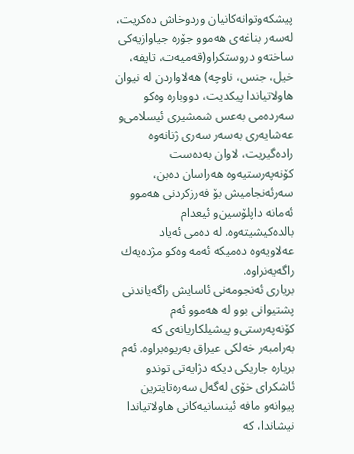پیشكه‌وتوانه‌كانیان وردوخاش ده‌كریت، له‌سه‌ر بناغه‌ی هه‌موو جۆره‌ جیاوازیه‌كی ساخته‌و دروستكراو(قه‌میه‌ت، تایفه‌، خیل، جنس، ناوچه‌) هه‌لاواردن له‌ نیوان هاولاتیاندا پیكدیت، دووباره‌ وه‌كو سه‌رده‌می به‌عس شمشیری ئیسلامی‌و عه‌شایه‌ری به‌سه‌ر سه‌ری ژنانه‌وه‌ راده‌گیریت، لاوان به‌ده‌ست كۆنه‌په‌رستیه‌وه‌ هه‌راسان ده‌بن، سه‌رئه‌نجامیش بۆ فه‌رزكردنی هه‌موو ئه‌مانه‌ داپلۆسین‌و ئیعدام بالده‌كیشیته‌وه‌. له‌ ده‌می ئه‌یاد عه‌لاویه‌وه‌ ده‌میكه‌ ئه‌مه‌ وه‌كو مژده‌یه‌ك راگه‌یه‌نراوه‌.
بریاری ئه‌نجومه‌نی ئاسایش راگه‌یاندنی پشتیوانی بوو له‌ هه‌موو ئه‌م كۆنه‌په‌رستی‌و پیشیلكاریانه‌ی كه‌ به‌رامبه‌ر خه‌لكی عیراق به‌ریوه‌براوه‌. ئه‌م بریاره‌ جاریكی دیكه‌ دژایه‌تی توندو ئاشكرای خۆی له‌گه‌ل سه‌ره‌تایترین پیوانه‌و مافه‌ ئینسانیه‌كانی هاولاتیاندا نیشاندا، كه‌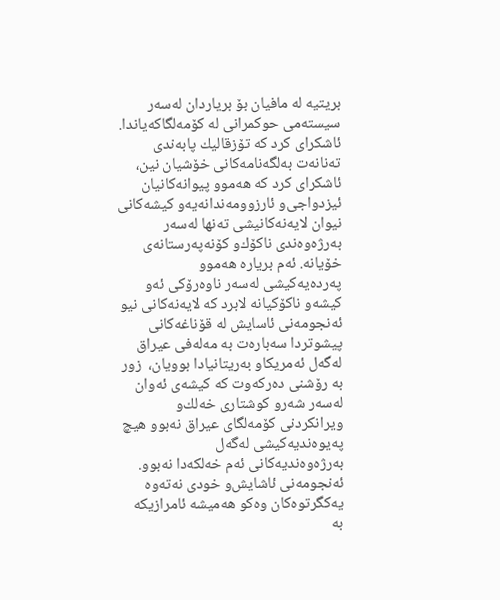بریتیه‌ له‌ مافیان بۆ بریاردان له‌سه‌ر سیسته‌می حوكمرانی له‌ كۆمه‌لگاكه‌یاندا. ئاشكرای كرد كه‌ تۆزقالیك پابه‌ندی ته‌نانه‌ت به‌لگه‌نامه‌كانی خۆشیان نین، ئاشكرای كرد كه‌ هه‌موو پیوانه‌كانیان ئیزدواجی‌و ئارزوومه‌ندانه‌یه‌و كیشه‌كانی نیوان لایه‌نه‌كانیشی ته‌نها له‌سه‌ر به‌رژه‌وه‌ندی ناكۆك‌و كۆنه‌په‌رستانه‌ی خۆیانه‌. ئه‌م بریاره‌ هه‌موو په‌رده‌یه‌كیشی له‌سه‌ر ناوه‌رۆكی ئه‌و كیشه‌و ناكۆكیانه‌ لابرد كه‌ لایه‌نه‌كانی نیو ئه‌نجومه‌نی ئاسایش له‌ قۆناغه‌كانی پیشوتردا سه‌باره‌ت به‌ مه‌له‌فی عیراق له‌گه‌ل ئه‌مریكاو به‌ریتانیادا بوویان،  ز‌ور به‌ رۆشنی ده‌ركه‌وت كه‌ كیشه‌ی ئه‌وان له‌سه‌ر شه‌رو كوشتاری خه‌لك‌و ویرانكردنی كۆمه‌لگای عیراق نه‌بوو هیچ په‌یوه‌ندیه‌كیشی له‌گه‌ل به‌رژه‌وه‌ندیه‌كانی ئه‌م خه‌لكه‌دا نه‌بوو. ئه‌نجومه‌نی ئاشایش‌و خودی نه‌ته‌وه‌ یه‌كگرتوه‌كان وه‌كو هه‌میشه‌ ئامرازیكه‌ به‌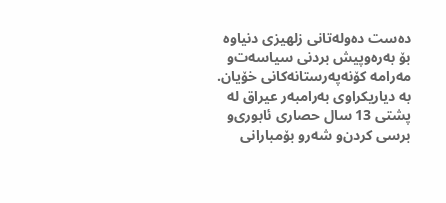ده‌ست ده‌وله‌تانی زلهیزی دنیاوه‌ بۆ به‌ره‌وپیش بردنی سیاسه‌ت‌و مه‌رامه‌ كۆنه‌په‌رستانه‌كانی خۆیان. به‌ دیاریكراوی به‌رامبه‌ر عیراق له‌ پشتی 13 سال حصاری ئابوری‌و برسی كردن‌و شه‌رو بۆمبارانی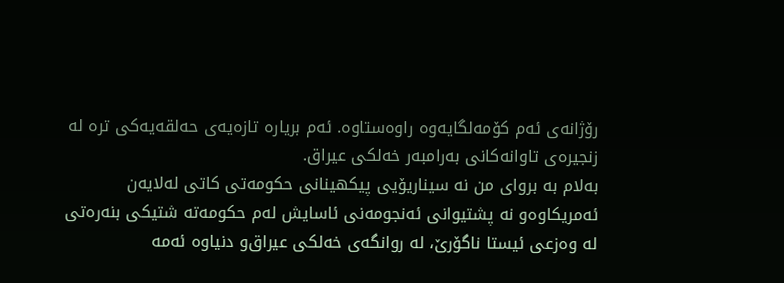رۆژانه‌ی ئه‌م كۆمه‌لگایه‌وه‌ راوه‌ستاوه‌. ئه‌م بریاره‌ تازه‌یه‌ی حه‌لقه‌یه‌كی تره‌ له‌ زنجیره‌ی تاوانه‌كانی به‌رامبه‌ر خه‌لكی عیراق.
به‌لام به‌ بروای من نه‌ سیناریۆیی پیكهینانی حكومه‌تی كاتی له‌لایه‌ن ئه‌مریكاوه‌و نه‌ پشتیوانی ئه‌نجومه‌نی ئاسایش له‌م حكومه‌ته‌ شتیكی بنه‌ره‌تی له‌ وه‌زعی ئیستا ناگۆرێ‌، له‌ روانگه‌ی خه‌لكی عیراق‌و دنیاوه‌ ئه‌مه‌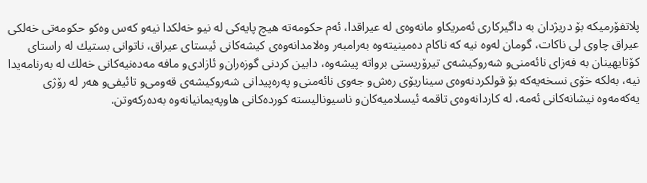پلاتفۆرمیكه‌ بۆ دریژدان به‌ داگیركاری ئه‌مریكاو مانه‌وه‌ی له‌ عیراقدا، ئه‌م حكومه‌ته‌ هیچ پایه‌كی له‌ نیو خه‌لكدا نیه‌و كه‌س وه‌كو حكومه‌تی خه‌لكی عیراق چاوی لی ناكات، گومان له‌وه‌ نیه‌ كه‌ ناكام ده‌مینیته‌وه‌ به‌رامبه‌ر وه‌لامدانه‌وه‌ی كیشه‌كانی ئیستای عیراق، ناتوانی بستیك له‌ راستای كۆتایهینان به‌ فه‌زای نائه‌منی‌و شه‌روكیشه‌ی تیرۆریستی برواته‌ پیشه‌وه‌، دابین كردنی گوزه‌ران‌و ئازادی‌و مافه‌ مه‌ده‌نیه‌كانی خه‌لك له‌ به‌رنامه‌یدا نیه‌، به‌لكه‌ خۆی نسخه‌یه‌كه‌ بۆ قولكردنه‌وه‌ی سیناریۆی ره‌ش‌و جه‌وی نائه‌منی‌و په‌ره‌پیدانی شه‌روكیشه‌ی قه‌ومی‌و تائیفی‌و هه‌ر له‌ رۆژی یه‌كه‌مه‌وه‌ نیشانه‌كانی ئه‌مه‌، له‌ كاردانه‌وه‌ی تاقمه‌ ئیسلامیه‌كان‌و ناسیونالیسته‌ كورده‌كانی هاوپه‌یمانیانه‌وه‌ به‌ده‌ركه‌وتن.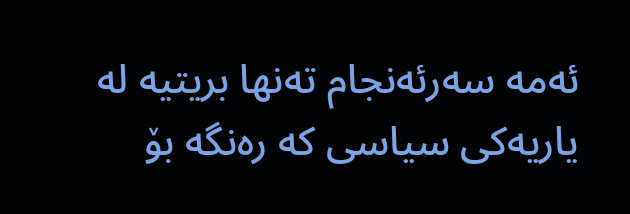ئه‌مه‌ سه‌رئه‌نجام ته‌نها بریتیه‌ له‌ یاریه‌كی سیاسی كه‌ ره‌نگه‌ بۆ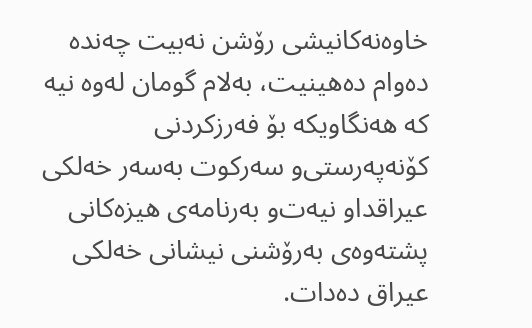خاوه‌نه‌كانیشی رۆشن نه‌بیت چه‌نده‌ ده‌وام ده‌هینیت، به‌لام گومان له‌وه‌ نیه‌ كه‌ هه‌نگاویكه‌ بۆ فه‌رزكردنی كۆنه‌په‌رستی‌و سه‌ركوت به‌سه‌ر خه‌لكی عیراقدا‌و نیه‌ت‌و به‌رنامه‌ی هیزه‌كانی پشته‌وه‌ی به‌رۆشنی نیشانی خه‌لكی عیراق ده‌دات.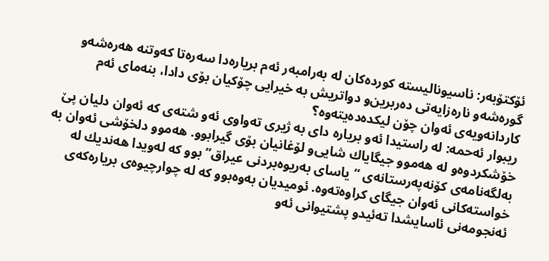ئۆكتۆبه‌ر: ناسیونالیسته‌ كورده‌كان له‌ به‌رامبه‌ر ئه‌م بریاره‌دا سه‌ره‌تا كه‌وتنه‌ هه‌ره‌شه‌و گوره‌شه‌و ناره‌زایه‌تی ده‌ربرین‌و دواتریش به‌ خیرایی چۆكیان بۆی دادا، بنه‌مای ئه‌م كاردانه‌ویه‌ی ئه‌وان چۆن لیكده‌ده‌یته‌وه‌؟
ریبوار ئه‌حمه‌: له‌ راستیدا ئه‌و بریاره‌ دای به‌ ژیری ته‌واوی ئه‌و شته‌ی كه‌ ئه‌وان دلیان پێ‌ خۆشكردوه‌و له‌ هه‌موو جیگایاك شایی‌و لۆغانیان بۆی گیرابوو. هه‌موو دلخۆشی ئه‌وان به‌ به‌لگه‌نامه‌ی كۆنه‌په‌رستانه‌ی “یاسای به‌ریوه‌بردنی عیراق” بوو كه‌ له‌ویدا هه‌ندیك له‌ خواسته‌كانی ئه‌وان جیگای كراوه‌ته‌وه‌. ئومیدیان به‌وه‌بوو كه‌ له‌ چوارچیوه‌ی بریاره‌كه‌ی ئه‌نجومه‌نی ئاسایشدا ته‌ئیدو پشتیوانی ئه‌و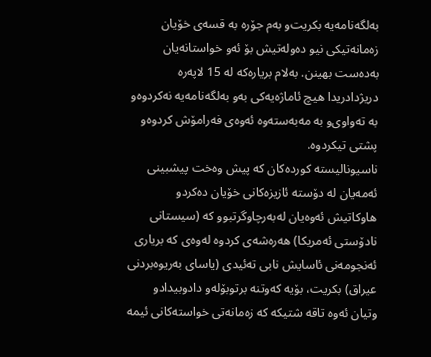به‌لگه‌نامه‌یه‌ بكریت‌و به‌م جۆره‌ به‌ قسه‌ی خۆیان زه‌مانه‌تیكی نیو ده‌وله‌تیش بۆ ئه‌و خواستانه‌یان به‌ده‌ست بهینن. به‌لام بریاره‌كه‌ له‌ 15 لاپه‌ره‌ دریژدادریدا هیچ ئاماژه‌یه‌كی به‌و به‌لگه‌نامه‌یه‌ نه‌كردوه‌و به‌ ته‌واوی‌و به‌ مه‌به‌سته‌وه‌ ئه‌وه‌ی فه‌رامۆش كردوه‌و پشتی تیكردوه‌.
ناسیونالیسته‌ كورده‌كان كه‌ پیش وه‌خت پیشبینی ئه‌مه‌یان له‌ دۆسته‌ ئازیزه‌كانی خۆیان ده‌كردو هاوكاتیش ئه‌وه‌یان له‌به‌رچاوگرتبوو كه‌ (سیستانی نادۆستی ئه‌مریكا) هه‌ره‌شه‌ی كردوه‌ له‌وه‌ی كه‌ بریاری ئه‌نجومه‌نی ئاسایش نابی ته‌ئیدی (یاسای به‌ریوه‌بردنی عیراق) بكریت، بۆیه‌ كه‌وتنه‌ برتوبۆله‌و دادوبیدادو وتیان ئه‌وه‌ تاقه‌ شتیكه‌ كه‌ زه‌مانه‌تی خواسته‌كانی ئیمه‌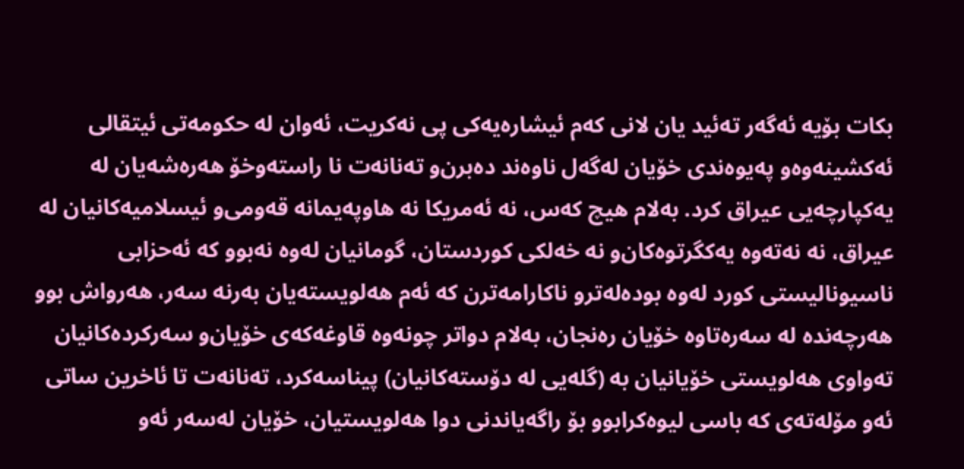بكات بۆیه‌ ئه‌گه‌ر ته‌ئید یان لانی كه‌م ئیشاره‌یه‌كی پی نه‌كریت، ئه‌وان له‌ حكومه‌تی ئیتقالی ئه‌كشینه‌وه‌و په‌یوه‌ندی خۆیان له‌گه‌ل ناوه‌ند ده‌برن‌و ته‌نانه‌ت نا راسته‌وخۆ هه‌ره‌شه‌یان له‌ یه‌كپارچه‌یی عیراق كرد. به‌لام هیچ كه‌س، نه‌ ئه‌مریكا نه‌ هاوپه‌یمانه‌ قه‌ومی‌و ئیسلامیه‌كانیان له‌ عیراق، نه‌ نه‌ته‌وه‌ یه‌كگرتوه‌كان‌و نه‌ خه‌لكی كوردستان، گومانیان له‌وه‌ نه‌بوو كه‌ ئه‌حزابی ناسیونالیستی كورد له‌وه‌ بوده‌له‌ترو ناكارامه‌ترن كه‌ ئه‌م هه‌لویسته‌یان به‌رنه‌ سه‌ر، هه‌رواش بوو هه‌رچه‌نده‌ له‌ سه‌ره‌تاوه‌ خۆیان ره‌نجان، به‌لام دواتر چونه‌وه‌ قاوغه‌كه‌ی خۆیان‌و سه‌ركرده‌كانیان ته‌واوی هه‌لویستی خۆیانیان به‌ (گله‌یی له‌ دۆسته‌كانیان) پیناسه‌كرد، ته‌نانه‌ت تا ئاخرین ساتی ئه‌و مۆله‌ته‌ی كه‌ باسی لیوه‌كرابوو بۆ راگه‌یاندنی دوا هه‌لویستیان، خۆیان له‌سه‌ر ئه‌و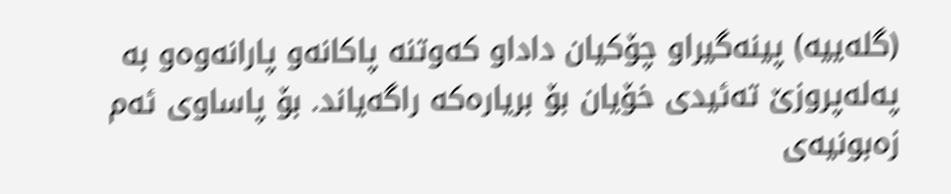(گله‌ییه‌) پینه‌گیراو چۆكیان داداو كه‌وتنه‌ پاكانه‌و پارانه‌وه‌و به‌ په‌له‌پروزێ‌ ته‌ئیدی خۆیان بۆ بریاره‌كه‌ راگه‌یاند. بۆ پاساوی ئه‌م زه‌بونیه‌ی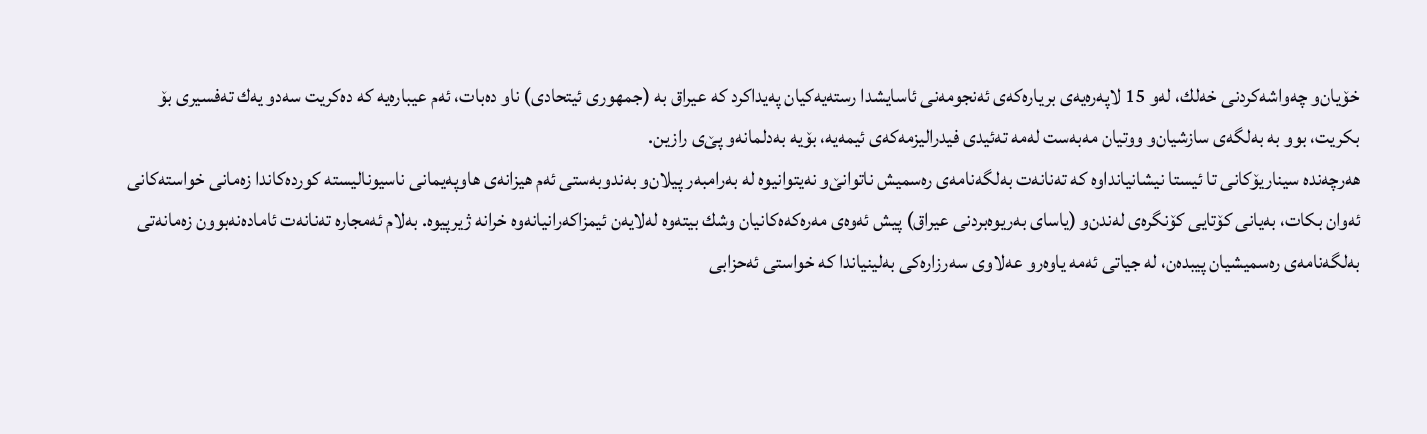خۆیان‌و چه‌واشه‌كردنی خه‌لك، له‌و 15 لاپه‌ره‌یه‌ی بریاره‌كه‌ی ئه‌نجومه‌نی ئاسایشدا رسته‌یه‌كیان په‌یداكرد كه‌ عیراق به‌ (جمهوری ئیتحادی) ناو ده‌بات، ئه‌م عیباره‌یه‌ كه‌ ده‌كریت سه‌دو یه‌ك ته‌فسیری بۆ بكریت، بوو به‌ به‌لگه‌ی سازشیان‌و ووتیان مه‌به‌ست له‌مه‌ ته‌ئیدی فیدرالیزمه‌كه‌ی ئیمه‌یه‌، بۆیه‌ به‌دلمانه‌و پێ‌ی رازین.
هه‌رچه‌نده‌ سیناریۆكانی تا ئیستا نیشانیانداوه‌ كه‌ ته‌نانه‌ت به‌لگه‌نامه‌ی ره‌سمیش ناتوانێ‌‌و نه‌یتوانیوه‌ له‌ به‌رامبه‌ر پیلان‌و به‌ندوبه‌ستی ئه‌م هیزانه‌ی هاوپه‌یمانی ناسیونالیسته‌ كورده‌كاندا زه‌مانی خواسته‌كانی ئه‌وان بكات، به‌یانی كۆتایی كۆنگره‌ی له‌ندن‌و (یاسای به‌ریوه‌بردنی عیراق) پیش ئه‌وه‌ی مه‌ره‌كه‌ه‌كانیان وشك بیته‌وه‌ له‌لایه‌ن ئیمزاكه‌رانیانه‌وه‌ خرانه‌ ژیرپیوه‌. به‌لام ئه‌مجاره‌ ته‌نانه‌ت ئاماده‌نه‌بوون زه‌مانه‌تی به‌لگه‌نامه‌ی ره‌سمیشیان پیبده‌ن، له‌ جیاتی ئه‌مه‌ یاوه‌رو عه‌لاوی سه‌رزاره‌كی به‌لینیاندا كه‌ خواستی ئه‌حزابی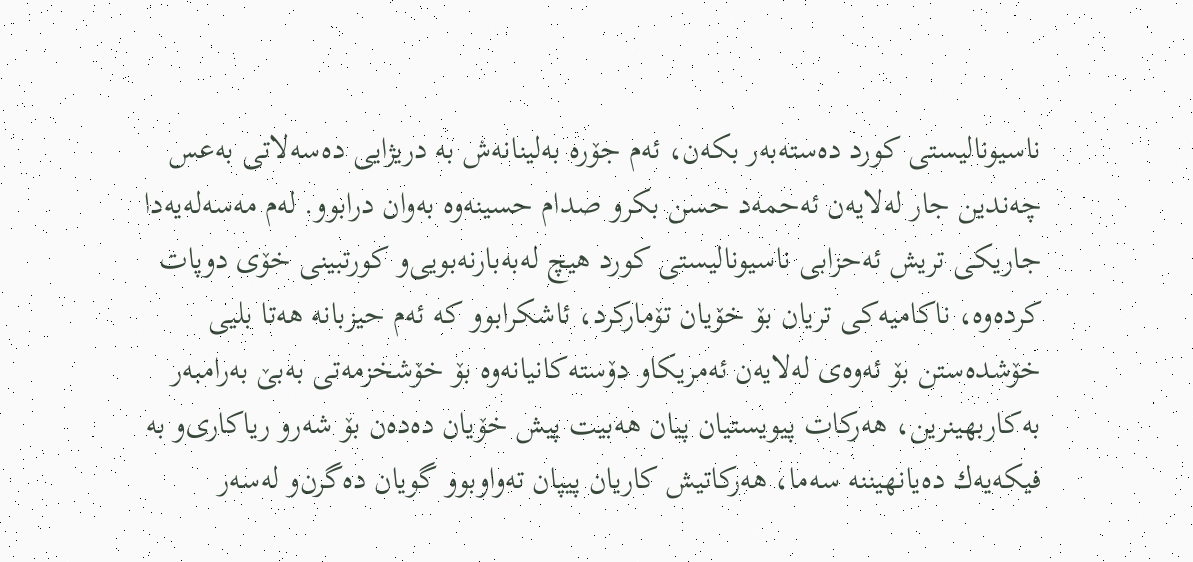ناسیونالیستی كورد ده‌سته‌به‌ر بكه‌ن، ئه‌م جۆره‌ به‌لینانه‌ش به‌ دریژایی ده‌سه‌لاتی به‌عس چه‌ندین جار له‌لایه‌ن ئه‌حمه‌د حسن بكرو صدام حسینه‌وه‌ به‌وان درابوو. له‌م مه‌سه‌له‌یه‌دا جاریكی تریش ئه‌حزابی ناسیونالیستی كورد هیچ له‌به‌بارنه‌بویی‌و كورتبینی خۆی دوپات كرده‌وه‌، ناكامیه‌كی تریان بۆ خۆیان تۆماركرد، ئاشكرابوو كه‌ ئه‌م حیزبانه‌ هه‌تا بلیی خۆشده‌ستن بۆ ئه‌وه‌ی له‌لایه‌ن ئه‌مریكاو دۆسته‌كانیانه‌وه‌ بۆ خۆشخزمه‌تی به‌بێ‌ به‌رامبه‌ر به‌كاربهینرین، هه‌ركات پیویستیان پیان هه‌بیت پیش خۆیان ده‌ده‌ن بۆ شه‌رو ریاكاری‌و به‌ فیكه‌یه‌ك ده‌یانهیننه‌ سه‌ما، هه‌ركاتیش كاریان پیپان ته‌واوبوو گویان ده‌گرن‌و له‌سه‌ر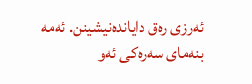ئه‌رزی ره‌ق دایانده‌نیشینن. ئه‌مه‌ بنه‌مای سه‌ره‌كی ئه‌و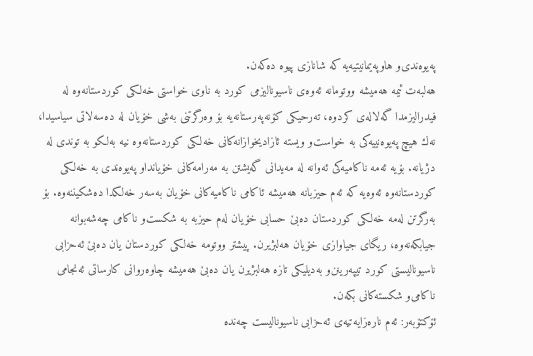په‌یوه‌ندی‌و هاوپه‌یمانیتیه‌یه‌ كه‌ شانازی پیوه‌ ده‌كه‌ن.
هه‌لبه‌ت ئیمه‌ هه‌میشه‌ ووتومانه‌ ئه‌وه‌ی ناسیونالیزمی كورد به‌ ناوی خواستی خه‌لكی كوردستانه‌وه‌ له‌ فیدرالیزمدا گه‌لاله‌ی كردوه‌، ته‌رحیكی كۆنه‌په‌رستانه‌یه‌ بۆ وه‌رگرتنی به‌شی خۆیان له‌ ده‌سه‌لاتی سیاسیدا، نه‌ك هیچ په‌یوه‌نییه‌كی به‌ خواست‌و ویسته‌ ئازادیخوازانه‌كانی خه‌لكی كوردستانه‌وه‌ نیه‌ به‌لكو به‌ توندی له‌ دژیانه‌. بۆیه‌ ئه‌مه‌ ناكامیه‌كی ئه‌وانه‌ له‌ مه‌یدانی گه‌یشتن به‌ مه‌رامه‌كانی خۆیانداو په‌یوه‌ندی به‌ خه‌لكی كوردستانه‌وه‌ ئه‌وه‌یه‌ كه‌ ئه‌م حیزبانه‌ هه‌میشه‌ ئاكامی ناكامیه‌كانی خۆیان به‌سه‌ر خه‌لكدا ده‌شكیننه‌وه‌. بۆ به‌رگرتن له‌مه‌ خه‌لكی كوردستان ده‌بێ‌ حسابی خۆیان له‌م حیزبه‌ به‌ شكست‌و ناكامی چه‌شه‌بوانه‌ جیابكه‌نه‌وه‌، ریگای جیاوازی خۆیان هه‌لبژیرن. پیشتر ووتومه‌ خه‌لكی كوردستان یان ده‌بێ‌ ئه‌حزابی ناسیونالیستی كورد تیپه‌رینن‌و به‌دیلیكی تازه‌ هه‌لبژیرن یان ده‌بێ‌ هه‌میشه‌ چاوه‌روانی كارساتی ئه‌نجامی ناكامی‌و شكسته‌كانی بكه‌ن.
ئۆكتۆبه‌ر: ئه‌م ناره‌زایه‌تیه‌ی ئه‌حزابی ناسیونالیست چه‌نده‌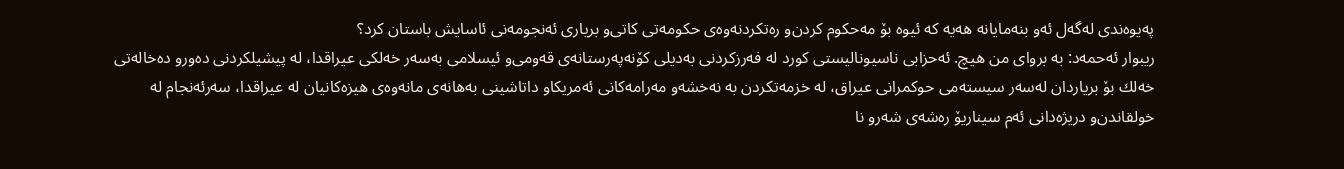په‌یوه‌ندی له‌گه‌ل ئه‌و بنه‌مایانه‌ هه‌یه‌ كه‌ ئیوه‌ بۆ مه‌حكوم كردن‌و ره‌تكردنه‌وه‌ی حكومه‌تی كاتی‌و بریاری ئه‌نجومه‌نی ئاسایش باستان كرد؟
ریبوار ئه‌حمه‌د: به‌ بروای من هیچ. ئه‌حزابی ناسیونالیستی كورد له‌ فه‌رزكردنی به‌دیلی كۆنه‌په‌رستانه‌ی قه‌ومی‌و ئیسلامی به‌سه‌ر خه‌لكی عیراقدا، له‌ پیشیلكردنی ده‌ورو ده‌خاله‌تی خه‌لك بۆ بریاردان له‌سه‌ر سیسته‌می حوكمرانی عیراق، له‌ خزمه‌تكردن به‌ نه‌خشه‌و مه‌رامه‌كانی ئه‌مریكاو داتاشینی به‌هانه‌ی مانه‌وه‌ی هیزه‌كانیان له‌ عیراقدا، سه‌رئه‌نجام له‌ خولقاندن‌و دریژه‌دانی ئه‌م سیناریۆ ره‌شه‌ی شه‌رو نا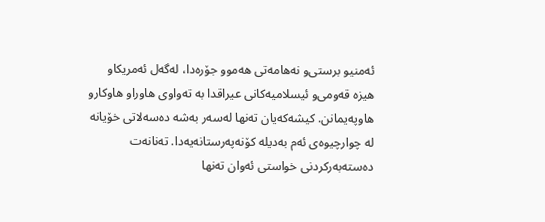ئه‌منیو برستی‌و نه‌هامه‌تی هه‌موو جۆره‌دا، له‌گه‌ل ئه‌مریكاو هیزه‌ قه‌ومی‌و ئیسلامیه‌كانی عیراقدا به‌ ته‌واوی هاوراو هاوكارو هاوپه‌یمانن. كیشه‌كه‌یان ته‌نها له‌سه‌ر به‌شه‌ ده‌سه‌لاتی خۆیانه‌ له‌ چوارچیوه‌ی ئه‌م به‌دیله‌ كۆنه‌په‌رستانه‌یه‌دا. ته‌نانه‌ت ده‌سته‌به‌ركردنی خواستی ئه‌وان ته‌نها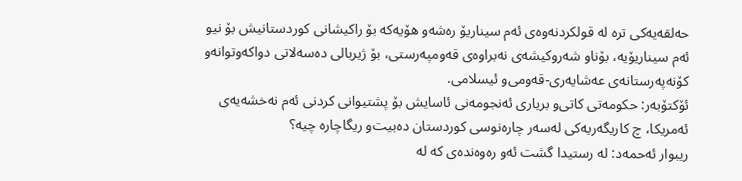حه‌لقه‌یه‌كی تره‌ له‌ قولكردنه‌وه‌ی ئه‌م سیناریۆ ره‌شه‌و هۆیه‌كه‌ بۆ راكیشانی كوردستانیش بۆ نیو ئه‌م سیناریۆیه‌، بۆناو شه‌روكیشه‌ی نه‌براوه‌ی قه‌ومپه‌رستی، بۆ ژیربالی ده‌سه‌لاتی دواكه‌وتوانه‌و كۆنه‌په‌رستانه‌ی عه‌شایه‌ری-قه‌ومی‌و ئیسلامی.
ئۆكتۆبه‌ر: حكومه‌تی كاتی‌و بریاری ئه‌نجومه‌نی ئاسایش بۆ پشتیوانی كردنی ئه‌م نه‌خشه‌یه‌ی ئه‌مریكا، چ كاریگه‌ریه‌كی له‌سه‌ر چاره‌نوسی كوردستان ده‌بیت‌و ریگاچاره‌ چیه‌؟
ریبوار ئه‌حمه‌د: له‌ رستیدا گشت ئه‌و ره‌وه‌نده‌ی كه‌ له‌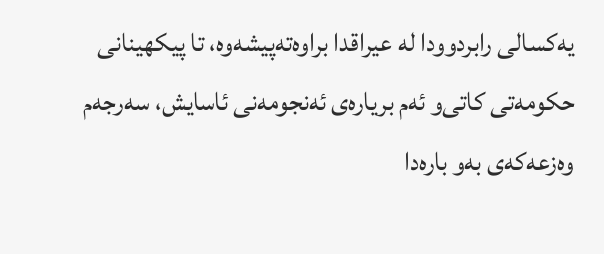یه‌كسالی رابردوودا له‌ عیراقدا براوه‌ته‌پیشه‌وه‌، تا پیكهینانی حكومه‌تی كاتی‌و ئه‌م بریاره‌ی ئه‌نجومه‌نی ئاسایش، سه‌رجه‌م وه‌زعه‌كه‌ی به‌و باره‌دا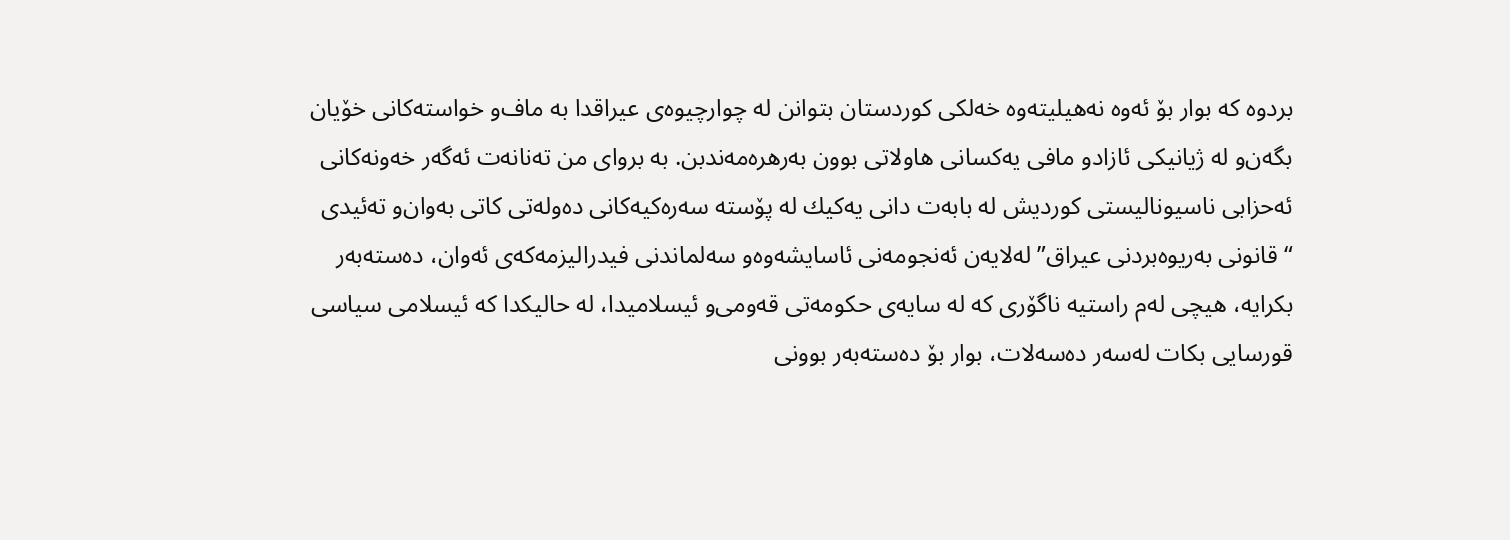بردوه‌ كه‌ بوار بۆ ئه‌وه‌ نه‌هیلیته‌وه‌ خه‌لكی كوردستان بتوانن له‌ چوارچیوه‌ی عیراقدا به‌ ماف‌و خواسته‌كانی خۆیان بگه‌ن‌و له‌ ژیانیكی ئازادو مافی یه‌كسانی هاولاتی بوون به‌رهره‌مه‌ندبن. به‌ بروای من ته‌نانه‌ت ئه‌گه‌ر خه‌ونه‌كانی ئه‌حزابی ناسیونالیستی كوردیش له‌ بابه‌ت دانی یه‌كیك له‌ پۆسته‌ سه‌ره‌كیه‌كانی ده‌وله‌تی كاتی به‌وان‌و ته‌ئیدی “قانونی به‌ریوه‌بردنی عیراق” له‌لایه‌ن ئه‌نجومه‌نی ئاسایشه‌وه‌و سه‌لماندنی فیدرالیزمه‌كه‌ی ئه‌وان، ده‌سته‌به‌ر بكرایه‌، هیچی له‌م راستیه‌ ناگۆری كه‌ له‌ سایه‌ی حكومه‌تی قه‌ومی‌و ئیسلامیدا، له‌ حالیكدا كه‌ ئیسلامی سیاسی قورسایی بكات له‌سه‌ر ده‌سه‌لات، بوار بۆ ده‌سته‌به‌ر بوونی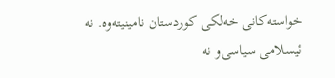خواسته‌كانی خه‌لكی كوردستان نامینیته‌وه‌. نه‌ ئیسلامی سیاسی‌و نه‌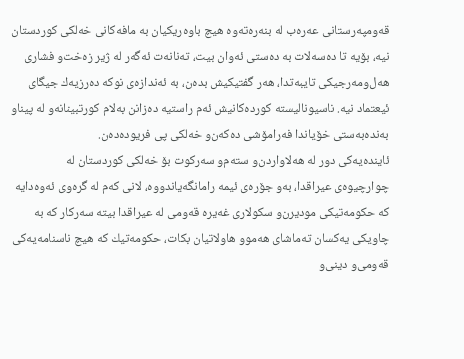قه‌ومپه‌رستانی عه‌ره‌ب له‌ بنه‌ره‌ته‌وه‌ هیچ باوه‌ریكیان به‌ مافه‌كانی خه‌لكی كوردستان نیه‌، بۆیه‌ تا ده‌سه‌لات به‌ ده‌ستی ئه‌وان بیت، ته‌نانه‌ت ئه‌گه‌ر له‌ ژیر زه‌خت‌و فشاری هه‌ل‌ومه‌رجیكی تایبه‌تدا، هه‌ر گفتیكیش بده‌ن، به‌ ئه‌ندازه‌ی نوكه‌ ده‌رزیه‌ك جیگای ئیعتماد نیه‌. ناسیونالیسته‌ كورده‌كانیش ئه‌م راستیه‌ ده‌زانن به‌لام كورتبینانه‌و له‌ پیناو به‌نده‌به‌ستی خۆیاندا فه‌رامۆشی ده‌كه‌ن‌و خه‌لكی پی فریوده‌ده‌ن.
ئاینده‌یه‌كی دور له‌ هه‌لاواردن‌و سته‌م‌و سه‌ركوت بۆ خه‌لكی كوردستان له‌ چوارچیوه‌ی عیراقدا، به‌و جۆره‌ی ئیمه‌ رامانگه‌یاندووه‌، لانی كه‌م له‌ گره‌وی ئه‌وه‌دایه‌ كه‌ حكومه‌تیكی مودیرن‌و سكولاری غه‌یره‌ قه‌ومی له‌ عیراقدا بیته‌ سه‌ركار كه‌ به‌ چاویكی یه‌كسان ته‌ماشای هه‌موو هاولاتیان بكات، حكومه‌تیك كه‌ هیچ ناسنامه‌یه‌كی قه‌ومی‌و دینی‌و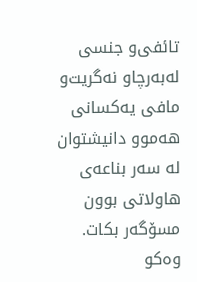تائفی‌و جنسی له‌به‌رچاو نه‌گریت‌و مافی یه‌كسانی هه‌موو دانیشتوان له‌ سه‌ر بناعه‌ی  هاولاتی بوون مسۆگه‌ر بكات. وه‌كو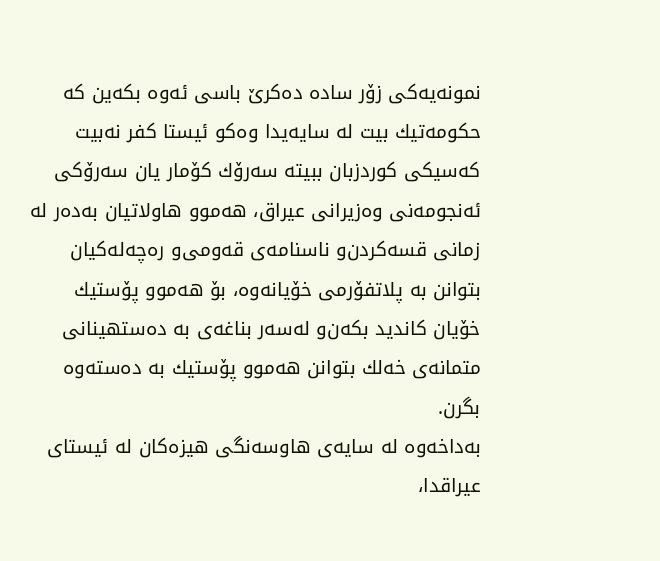نمونه‌یه‌كی زۆر ساده‌ ده‌كرێ‌ باسی ئه‌وه‌ بكه‌ین كه‌ حكومه‌تیك بیت له‌ سایه‌یدا وه‌كو ئیستا كفر نه‌بیت كه‌سیكی كوردزبان ببیته‌ سه‌رۆك كۆمار یان سه‌رۆكی ئه‌نجومه‌نی وه‌زیرانی عیراق، هه‌موو هاولاتیان به‌ده‌ر له‌ زمانی قسه‌كردن‌و ناسنامه‌ی قه‌ومی‌و ره‌چه‌له‌كیان بتوانن به‌ پلاتفۆرمی خۆیانه‌وه‌، بۆ هه‌موو پۆستیك خۆیان كاندید بكه‌ن‌و له‌سه‌ر بناغه‌ی به‌ ده‌ستهینانی متمانه‌ی خه‌لك بتوانن هه‌موو پۆستیك به‌ ده‌سته‌وه‌ بگرن.
به‌داخه‌وه‌ له‌ سایه‌ی هاوسه‌نگی هیزه‌كان له‌ ئیستای عیراقدا،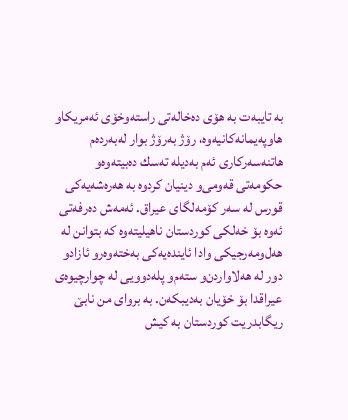به‌ تایبه‌ت به‌ هۆی ده‌خاله‌تی راسته‌وخۆی ئه‌مریكاو هاوپه‌یمانه‌كانیه‌وه‌، رۆژ به‌رۆژ بوار له‌به‌رده‌م هاتنه‌سه‌ركاری ئه‌م به‌دیله‌ ته‌سك ده‌بیته‌وه‌و حكومه‌تی قه‌ومی‌و دینیان كردوه‌ به‌ هه‌ره‌شه‌یه‌كی قورس له‌ سه‌ر كۆمه‌لگای عیراق. ئه‌مه‌ش ده‌رفه‌تی ئه‌وه‌ بۆ خه‌لكی كوردستان ناهیلیته‌وه‌ كه‌ بتوانن له‌ هه‌ل‌ومه‌رجیكی وادا ئاینده‌یه‌كی به‌خته‌وه‌رو ئازادو دور له‌ هه‌لاواردن‌و سته‌م‌و پله‌دوویی له‌ چوارچیوه‌ی عیراقدا بۆ خۆیان به‌دیبكه‌ن. به‌ بروای من نابێ‌ ریگابدریت كوردستان به‌ كیش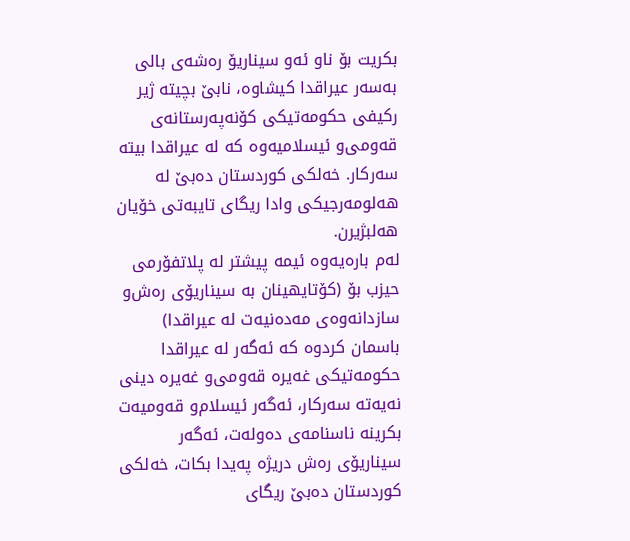بكریت بۆ ناو ئه‌و سیناریۆ ره‌شه‌ی بالی به‌سه‌ر عیراقدا كیشاوه‌، نابێ‌ بچیته‌ ژیر ركیفی حكومه‌تیكی كۆنه‌په‌رستانه‌ی قه‌ومی‌و ئیسلامیه‌وه‌ كه‌ له‌ عیراقدا بیته‌ سه‌ركار. خه‌لكی كوردستان ده‌بێ‌ له‌ هه‌لومه‌رجیكی وادا ریگای تایبه‌تی خۆیان هه‌لبژیرن.
له‌م باره‌یه‌وه‌ ئیمه‌ پیشتر له‌ پلاتفۆرمی حیزب بۆ (كۆتایهینان به‌ سیناریۆی ره‌ش‌و سازدانه‌وه‌ی مه‌ده‌نیه‌ت له‌ عیراقدا) باسمان كردوه‌ كه‌ ئه‌گه‌ر له‌ عیراقدا حكومه‌تیكی غه‌یره‌ قه‌ومی‌و غه‌یره‌ دینی نه‌یه‌ته‌ سه‌ركار، ئه‌گه‌ر ئیسلام‌و قه‌ومیه‌ت بكرینه‌ ناسنامه‌ی ده‌وله‌ت، ئه‌گه‌ر سیناریۆی ره‌ش دریژه‌ په‌یدا بكات، خه‌لكی كوردستان ده‌بێ‌ ریگای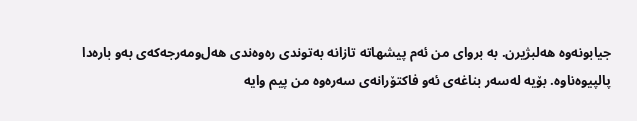جیابونه‌وه‌ هه‌لبژیرن. به‌ بروای من ئه‌م پیشهاته‌ تازانه‌ به‌توندی ره‌وه‌ندی هه‌ل‌ومه‌رجه‌كه‌ی به‌و باره‌دا پالپیوه‌ناوه‌. بۆیه‌ له‌سه‌ر بناغه‌ی ئه‌و فاكتۆرانه‌ی سه‌ره‌وه‌ من پیم وایه‌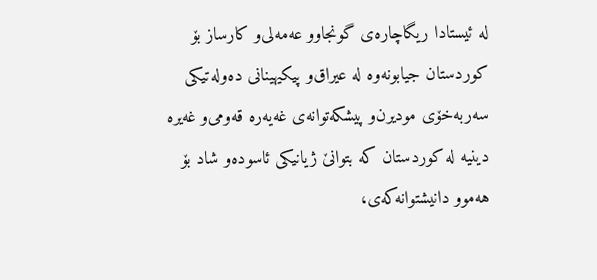له‌ ئیستادا ریگاچاره‌ی گونجاوو عه‌مه‌لی‌و كارساز بۆ كوردستان جیابونه‌وه‌ له‌ عیراق‌و پیكیهینانی ده‌وله‌تیكی سه‌ربه‌خۆی مودیرن‌و پیشكه‌توانه‌ی غه‌یه‌ره‌ قه‌ومی‌و غه‌یره‌ دینیه‌ له‌ كوردستان كه‌ بتوانێ‌ ژیانیكی ئاسوده‌و شاد بۆ هه‌موو دانیشتوانه‌كه‌ی،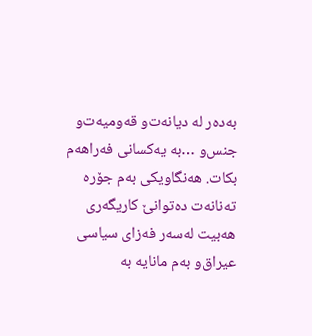به‌ده‌ر له‌ دیانه‌ت‌و قه‌ومیه‌ت‌و جنس‌و …به‌ یه‌كسانی فه‌راهه‌م بكات. هه‌نگاویكی به‌م جۆره‌ ته‌نانه‌ت ده‌توانێ‌ كاریگه‌ری هه‌بیت له‌سه‌ر فه‌زای سیاسی عیراق‌و به‌م مانایه‌ به‌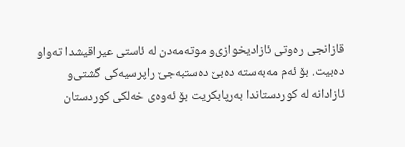قازانجی ره‌وتی ئازادیخوازی‌و موته‌مه‌دن له‌ ئاستی عیراقیشدا ته‌واو ده‌بیت. بۆ ئه‌م مه‌به‌سته‌ ده‌بێ‌ ده‌ستبه‌جێ‌ راپرسیه‌كی گشتی‌و ئازادانه‌ له‌ كوردستاندا به‌رپابكریت بۆ ئه‌وه‌ی خه‌لكی كوردستان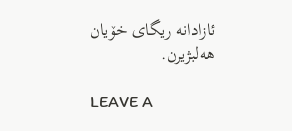ئازادانه‌ ریگای خۆیان هه‌لبژیرن.

LEAVE A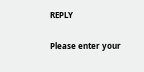REPLY

Please enter your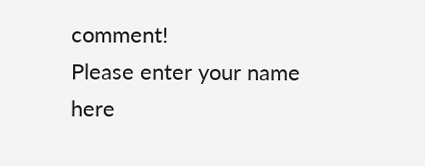comment!
Please enter your name here